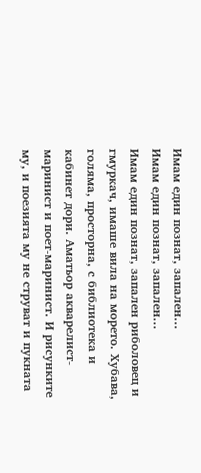Имам един познат, запален...
Имам един познат, запален...
Имам един познат, запален риболовец и гмуркач, имаше вила на морето. Хубава, голяма, просторна, с библиотека и кабинет дори. Аматьор акварелист-маринист и поет-маринист. И рисунките му, и поезията му не струват и пукната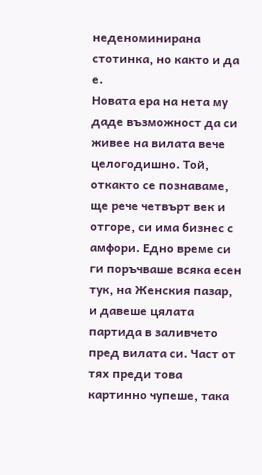неденоминирана стотинка, но както и да е.
Новата ера на нета му даде възможност да си живее на вилата вече целогодишно. Той, откакто се познаваме, ще рече четвърт век и отгоре, си има бизнес с амфори. Едно време си ги поръчваше всяка есен тук, на Женския пазар, и давеше цялата партида в заливчето пред вилата си. Част от тях преди това картинно чупеше, така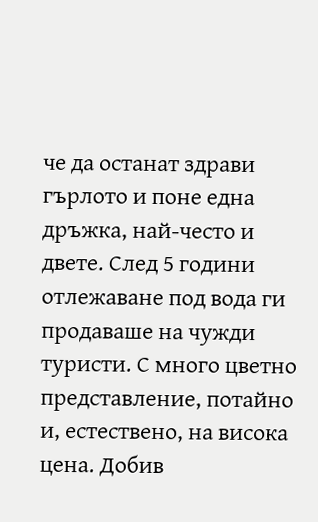че да останат здрави гърлото и поне една дръжка, най-често и двете. След 5 години отлежаване под вода ги продаваше на чужди туристи. С много цветно представление, потайно и, естествено, на висока цена. Добив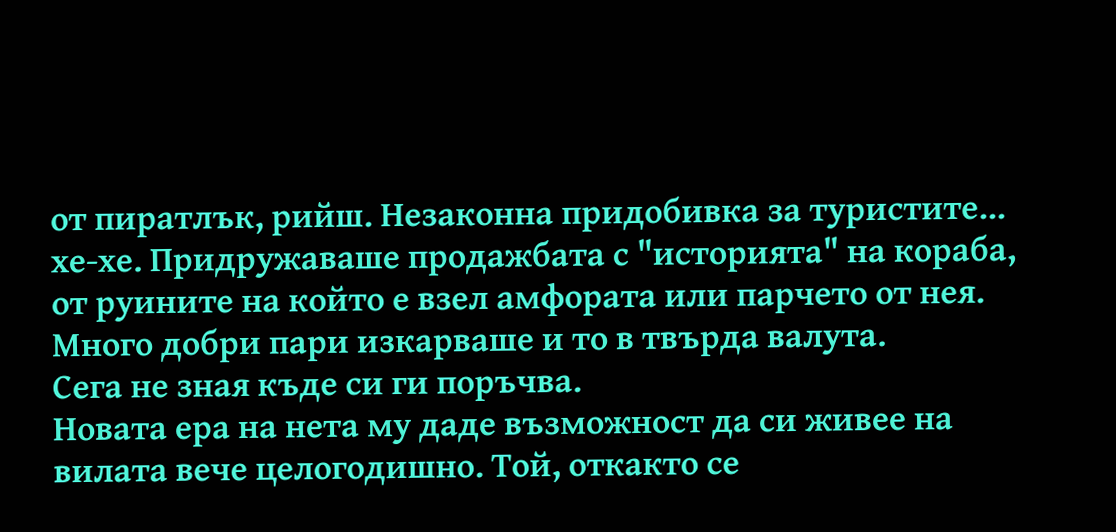от пиратлък, рийш. Незаконна придобивка за туристите... хе-хе. Придружаваше продажбата с "историята" на кораба, от руините на който е взел амфората или парчето от нея. Много добри пари изкарваше и то в твърда валута.
Сега не зная къде си ги поръчва.
Новата ера на нета му даде възможност да си живее на вилата вече целогодишно. Той, откакто се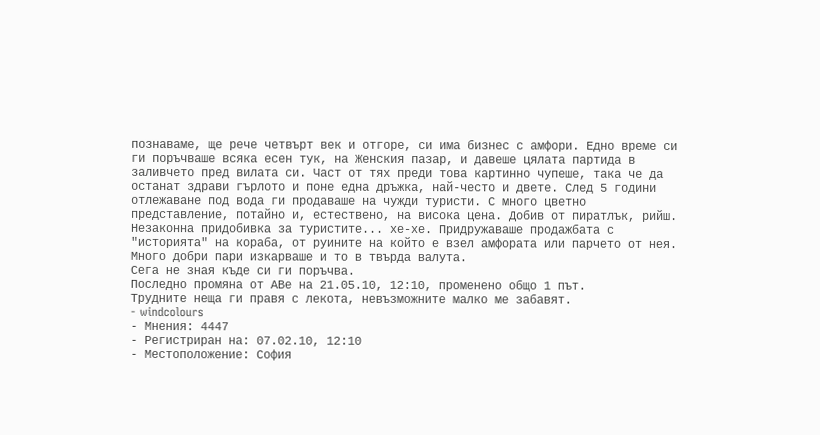познаваме, ще рече четвърт век и отгоре, си има бизнес с амфори. Едно време си ги поръчваше всяка есен тук, на Женския пазар, и давеше цялата партида в заливчето пред вилата си. Част от тях преди това картинно чупеше, така че да останат здрави гърлото и поне една дръжка, най-често и двете. След 5 години отлежаване под вода ги продаваше на чужди туристи. С много цветно представление, потайно и, естествено, на висока цена. Добив от пиратлък, рийш. Незаконна придобивка за туристите... хе-хе. Придружаваше продажбата с "историята" на кораба, от руините на който е взел амфората или парчето от нея. Много добри пари изкарваше и то в твърда валута.
Сега не зная къде си ги поръчва.
Последно промяна от АВе на 21.05.10, 12:10, променено общо 1 път.
Трудните неща ги правя с лекота, невъзможните малко ме забавят.
- windcolours
- Мнения: 4447
- Регистриран на: 07.02.10, 12:10
- Местоположение: София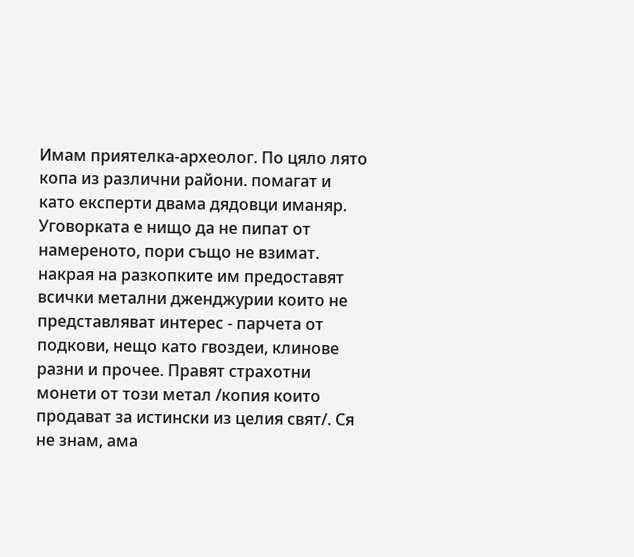Имам приятелка-археолог. По цяло лято копа из различни райони. помагат и като експерти двама дядовци иманяр. Уговорката е нищо да не пипат от намереното, пори също не взимат. накрая на разкопките им предоставят всички метални дженджурии които не представляват интерес - парчета от подкови, нещо като гвоздеи, клинове разни и прочее. Правят страхотни монети от този метал /копия които продават за истински из целия свят/. Ся не знам, ама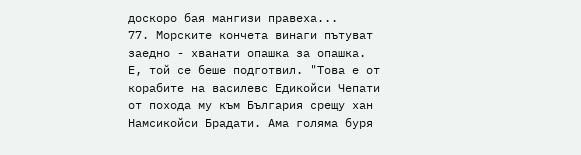доскоро бая мангизи правеха...
77. Морските кончета винаги пътуват заедно - хванати опашка за опашка.
Е, той се беше подготвил. "Това е от корабите на василевс Едикойси Чепати от похода му към България срещу хан Намсикойси Брадати. Ама голяма буря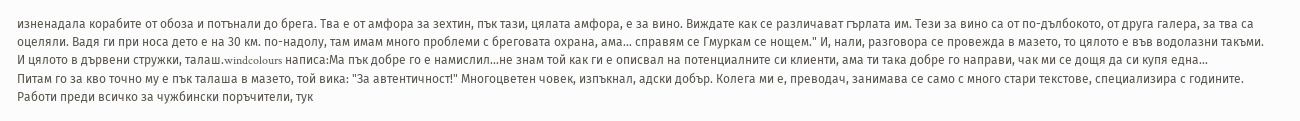изненадала корабите от обоза и потънали до брега. Тва е от амфора за зехтин, пък тази, цялата амфора, е за вино. Виждате как се различават гърлата им. Тези за вино са от по-дълбокото, от друга галера, за тва са оцеляли. Вадя ги при носа дето е на 30 км. по-надолу, там имам много проблеми с бреговата охрана, ама... справям се Гмуркам се нощем." И, нали, разговора се провежда в мазето, то цялото е във водолазни такъми. И цялото в дървени стружки, талаш.windcolours написа:Ма пък добре го е намислил...не знам той как ги е описвал на потенциалните си клиенти, ама ти така добре го направи, чак ми се дощя да си купя една...
Питам го за кво точно му е пък талаша в мазето, той вика: "За автентичност!" Многоцветен човек, изпъкнал, адски добър. Колега ми е, преводач, занимава се само с много стари текстове, специализира с годините. Работи преди всичко за чужбински поръчители, тук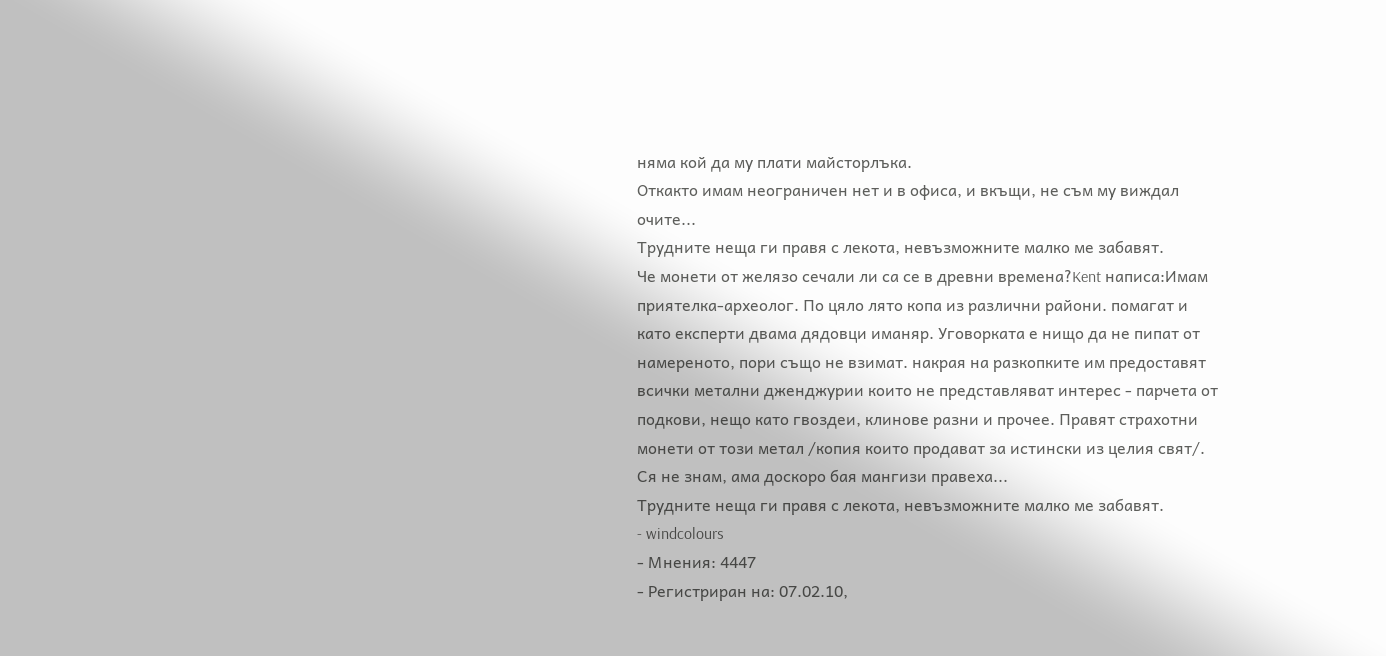няма кой да му плати майсторлъка.
Откакто имам неограничен нет и в офиса, и вкъщи, не съм му виждал очите...
Трудните неща ги правя с лекота, невъзможните малко ме забавят.
Че монети от желязо сечали ли са се в древни времена?Kent написа:Имам приятелка-археолог. По цяло лято копа из различни райони. помагат и като експерти двама дядовци иманяр. Уговорката е нищо да не пипат от намереното, пори също не взимат. накрая на разкопките им предоставят всички метални дженджурии които не представляват интерес - парчета от подкови, нещо като гвоздеи, клинове разни и прочее. Правят страхотни монети от този метал /копия които продават за истински из целия свят/. Ся не знам, ама доскоро бая мангизи правеха...
Трудните неща ги правя с лекота, невъзможните малко ме забавят.
- windcolours
- Мнения: 4447
- Регистриран на: 07.02.10,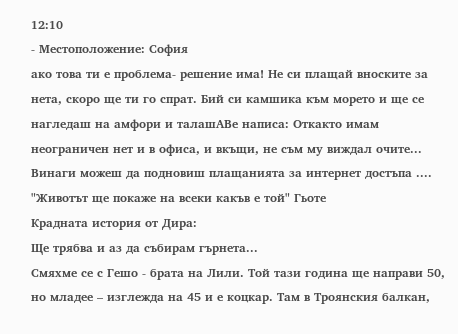12:10
- Местоположение: София
ако това ти е проблема- решение има! Не си плащай вноските за нета, скоро ще ти го спрат. Бий си камшика към морето и ще се нагледаш на амфори и талашАВе написа: Откакто имам неограничен нет и в офиса, и вкъщи, не съм му виждал очите...
Винаги можеш да подновиш плащанията за интернет достъпа ....
"Животът ще покаже на всеки какъв е той" Гьоте
Крадната история от Дира:
Ще трябва и аз да събирам гърнета...
Смяхме се с Гешо - брата на Лили. Той тази година ще направи 50, но младее – изглежда на 45 и е коцкар. Там в Троянския балкан,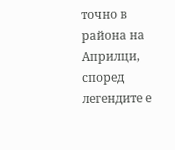точно в района на Априлци, според легендите е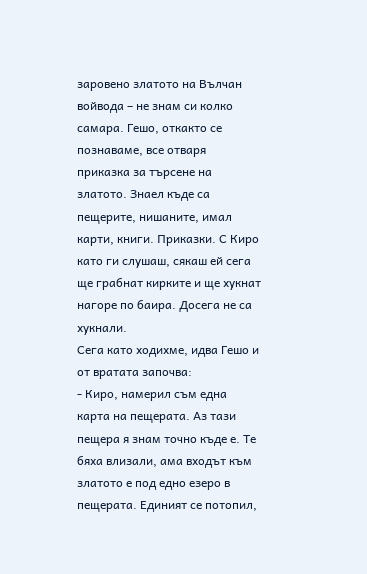заровено златото на Вълчан войвода – не знам си колко самара. Гешо, откакто се познаваме, все отваря приказка за търсене на златото. Знаел къде са пещерите, нишаните, имал карти, книги. Приказки. С Киро като ги слушаш, сякаш ей сега ще грабнат кирките и ще хукнат нагоре по баира. Досега не са хукнали.
Сега като ходихме, идва Гешо и от вратата започва:
- Киро, намерил съм една карта на пещерата. Аз тази пещера я знам точно къде е. Те бяха влизали, ама входът към златото е под едно езеро в пещерата. Единият се потопил,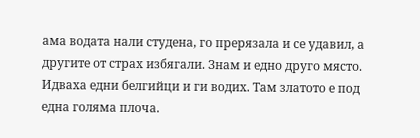ама водата нали студена, го прерязала и се удавил, а другите от страх избягали. Знам и едно друго място. Идваха едни белгийци и ги водих. Там златото е под една голяма плоча.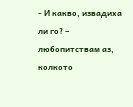- И какво, извадиха ли го? – любопитствам аз, колкото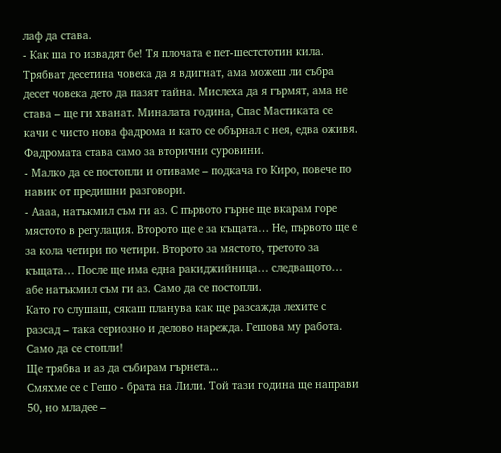лаф да става.
- Как ша го извадят бе! Тя плочата е пет-шестстотин кила. Трябват десетина човека да я вдигнат, ама можеш ли събра десет човека дето да пазят тайна. Мислеха да я гърмят, ама не става – ще ги хванат. Миналата година, Спас Мастиката се качи с чисто нова фадрома и като се обърнал с нея, едва оживя. Фадромата става само за вторични суровини.
- Малко да се постопли и отиваме – подкача го Киро, повече по навик от предишни разговори.
- Аааа, натъкмил съм ги аз. С първото гърне ще вкарам горе мястото в регулация. Второто ще е за къщата… Не, първото ще е за кола четири по четири. Второто за мястото, третото за къщата… После ще има една ракиджийница… следващото… абе натъкмил съм ги аз. Само да се постопли.
Като го слушаш, сякаш планува как ще разсажда лехите с разсад – така сериозно и делово нарежда. Гешова му работа.
Само да се стопли!
Ще трябва и аз да събирам гърнета...
Смяхме се с Гешо - брата на Лили. Той тази година ще направи 50, но младее –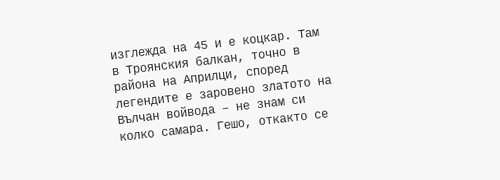изглежда на 45 и е коцкар. Там в Троянския балкан, точно в района на Априлци, според легендите е заровено златото на Вълчан войвода – не знам си колко самара. Гешо, откакто се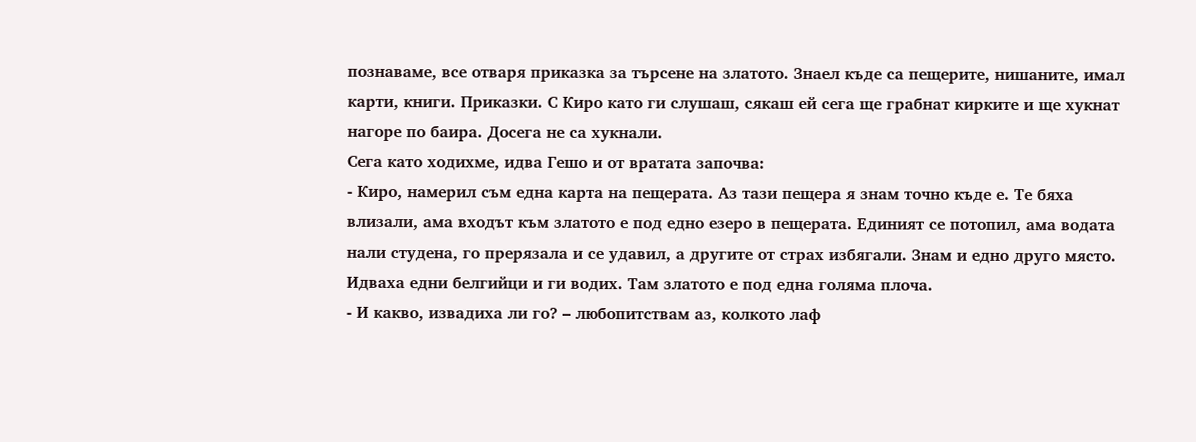познаваме, все отваря приказка за търсене на златото. Знаел къде са пещерите, нишаните, имал карти, книги. Приказки. С Киро като ги слушаш, сякаш ей сега ще грабнат кирките и ще хукнат нагоре по баира. Досега не са хукнали.
Сега като ходихме, идва Гешо и от вратата започва:
- Киро, намерил съм една карта на пещерата. Аз тази пещера я знам точно къде е. Те бяха влизали, ама входът към златото е под едно езеро в пещерата. Единият се потопил, ама водата нали студена, го прерязала и се удавил, а другите от страх избягали. Знам и едно друго място. Идваха едни белгийци и ги водих. Там златото е под една голяма плоча.
- И какво, извадиха ли го? – любопитствам аз, колкото лаф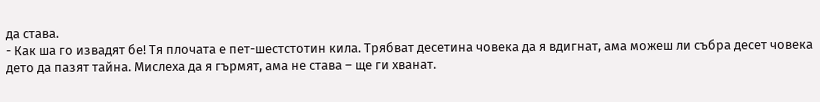да става.
- Как ша го извадят бе! Тя плочата е пет-шестстотин кила. Трябват десетина човека да я вдигнат, ама можеш ли събра десет човека дето да пазят тайна. Мислеха да я гърмят, ама не става – ще ги хванат.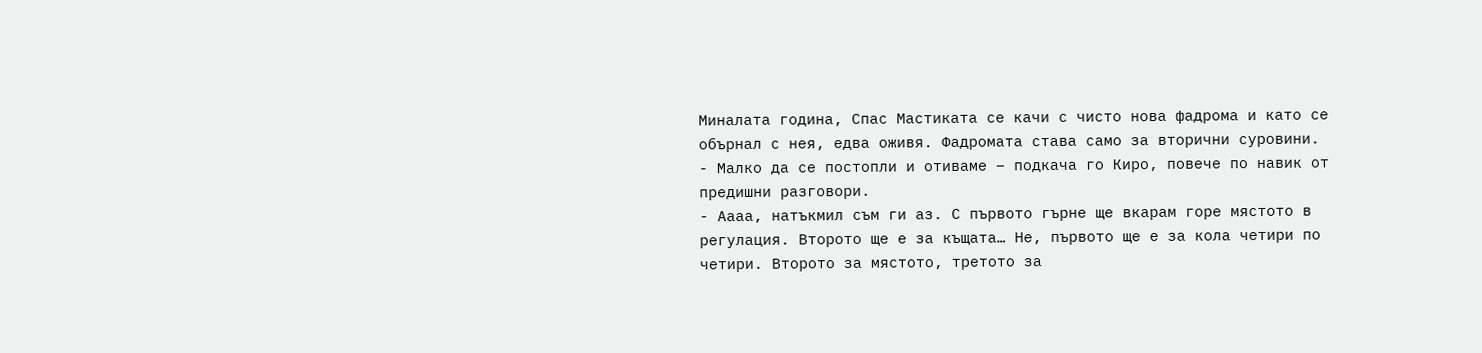Миналата година, Спас Мастиката се качи с чисто нова фадрома и като се обърнал с нея, едва оживя. Фадромата става само за вторични суровини.
- Малко да се постопли и отиваме – подкача го Киро, повече по навик от предишни разговори.
- Аааа, натъкмил съм ги аз. С първото гърне ще вкарам горе мястото в регулация. Второто ще е за къщата… Не, първото ще е за кола четири по четири. Второто за мястото, третото за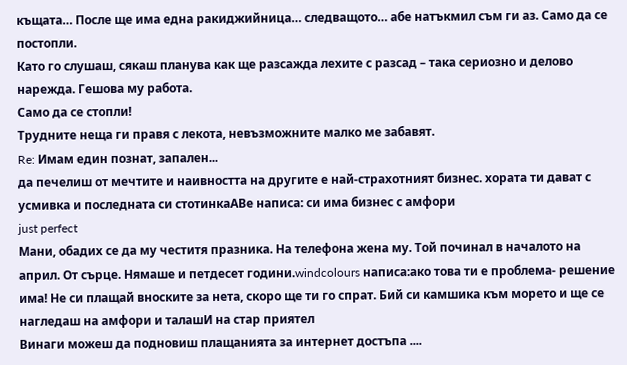къщата… После ще има една ракиджийница… следващото… абе натъкмил съм ги аз. Само да се постопли.
Като го слушаш, сякаш планува как ще разсажда лехите с разсад – така сериозно и делово нарежда. Гешова му работа.
Само да се стопли!
Трудните неща ги правя с лекота, невъзможните малко ме забавят.
Re: Имам един познат, запален...
да печелиш от мечтите и наивността на другите е най-страхотният бизнес. хората ти дават с усмивка и последната си стотинкаАВе написа: си има бизнес с амфори
just perfect
Мани, обадих се да му честитя празника. На телефона жена му. Той починал в началото на април. От сърце. Нямаше и петдесет години.windcolours написа:ако това ти е проблема- решение има! Не си плащай вноските за нета, скоро ще ти го спрат. Бий си камшика към морето и ще се нагледаш на амфори и талашИ на стар приятел
Винаги можеш да подновиш плащанията за интернет достъпа ....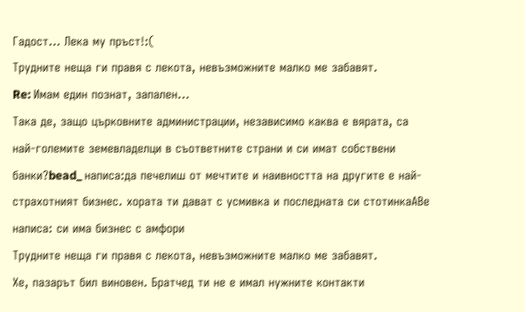Гадост... Лека му пръст!:(
Трудните неща ги правя с лекота, невъзможните малко ме забавят.
Re: Имам един познат, запален...
Така де, защо църковните администрации, независимо каква е вярата, са най-големите земевладелци в съответните страни и си имат собствени банки?bead_ написа:да печелиш от мечтите и наивността на другите е най-страхотният бизнес. хората ти дават с усмивка и последната си стотинкаАВе написа: си има бизнес с амфори
Трудните неща ги правя с лекота, невъзможните малко ме забавят.
Хе, пазарът бил виновен. Братчед ти не е имал нужните контакти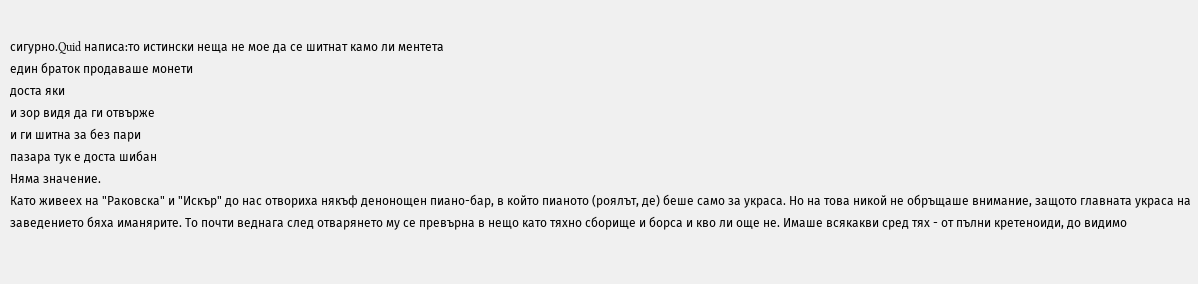сигурно.Quid написа:то истински неща не мое да се шитнат камо ли ментета
един браток продаваше монети
доста яки
и зор видя да ги отвърже
и ги шитна за без пари
пазара тук е доста шибан
Няма значение.
Като живеех на "Раковска" и "Искър" до нас отвориха някъф денонощен пиано-бар, в който пианото (роялът, де) беше само за украса. Но на това никой не обръщаше внимание, защото главната украса на заведението бяха иманярите. То почти веднага след отварянето му се превърна в нещо като тяхно сборище и борса и кво ли още не. Имаше всякакви сред тях - от пълни кретеноиди, до видимо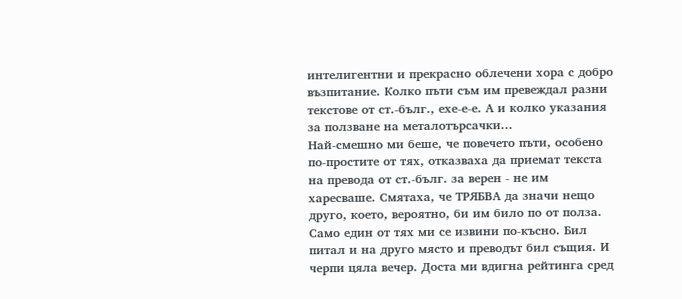интелигентни и прекрасно облечени хора с добро възпитание. Колко пъти съм им превеждал разни текстове от ст.-бълг., ехе-е-е. А и колко указания за ползване на металотърсачки...
Най-смешно ми беше, че повечето пъти, особено по-простите от тях, отказваха да приемат текста на превода от ст.-бълг. за верен - не им харесваше. Смятаха, че ТРЯБВА да значи нещо друго, което, вероятно, би им било по от полза.
Само един от тях ми се извини по-късно. Бил питал и на друго място и преводът бил същия. И черпи цяла вечер. Доста ми вдигна рейтинга сред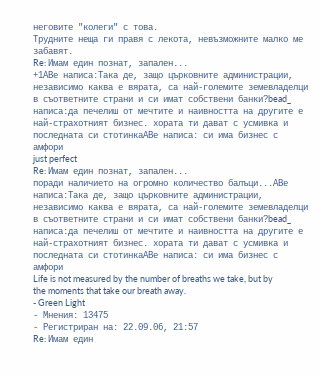неговите "колеги" с това.
Трудните неща ги правя с лекота, невъзможните малко ме забавят.
Re: Имам един познат, запален...
+1АВе написа:Така де, защо църковните администрации, независимо каква е вярата, са най-големите земевладелци в съответните страни и си имат собствени банки?bead_ написа:да печелиш от мечтите и наивността на другите е най-страхотният бизнес. хората ти дават с усмивка и последната си стотинкаАВе написа: си има бизнес с амфори
just perfect
Re: Имам един познат, запален...
поради наличието на огромно количество балъци...АВе написа:Така де, защо църковните администрации, независимо каква е вярата, са най-големите земевладелци в съответните страни и си имат собствени банки?bead_ написа:да печелиш от мечтите и наивността на другите е най-страхотният бизнес. хората ти дават с усмивка и последната си стотинкаАВе написа: си има бизнес с амфори
Life is not measured by the number of breaths we take, but by the moments that take our breath away.
- Green Light
- Мнения: 13475
- Регистриран на: 22.09.06, 21:57
Re: Имам един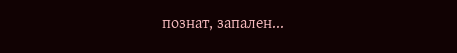познат, запален...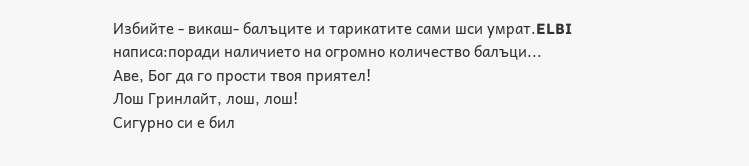Избийте - викаш- балъците и тарикатите сами шси умрат.ELBI написа:поради наличието на огромно количество балъци...
Аве, Бог да го прости твоя приятел!
Лош Гринлайт, лош, лош!
Сигурно си е бил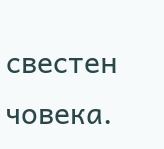свестен човека.